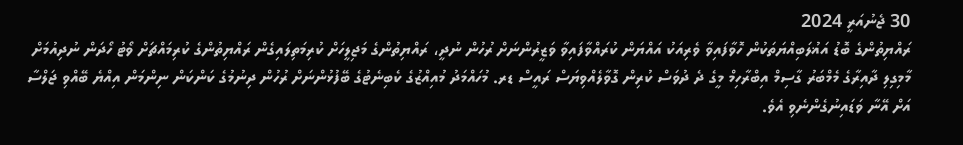30 ޖެނުއަރީ 2024
ރައްޔިތުންގެ ބޮޑު އަޣުލަބިއްޔަތަކުން ހޮވާފައިވާ ވެރިއަކު އައްޔަން ކުރައްވާފައިވާ ވަޒީރުންނަށް ރުހުން ނުދީ، ރައްޔިތުންގެ މަޖިލީހަށް ކުރިމަތިލައިގެން ރައްޔިތުންގެ ކުރިމައްޗަށް ވޯޓު ހޯދަން ނުދިއުމަށް މާމިގިލި ދާއިރާގެ މެމްބަރު ގާސިމް އިބްރާހިމް މީގެ ދެ ދުވަސް ކުރިން ގޮވާލެއްވިޔަސް ރައީސް ޑރ. މުހައްމަދު މުއިއްޒުގެ ކެބިނެޓުގެ ބޭފުޅުންނަށް ރުހުން ދިނުމުގެ ކަންކަން ނިންމަން އިއްޔެ ބޭއްވި ޖަލްސާ އަށް އޭނާ ވަޑައިނުގެންނެވި އެވެ.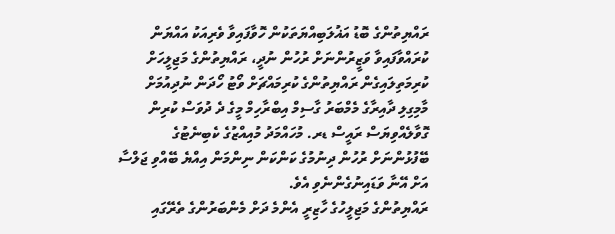ރައްޔިތުންގެ ބޮޑު އަޣުލަބިއްޔަތަކުން ހޮވާފައިވާ ވެރިއަކު އައްޔަން ކުރައްވާފައިވާ ވަޒީރުންނަށް ރުހުން ނުދީ، ރައްޔިތުންގެ މަޖިލީހަށް ކުރިމަތިލައިގެން ރައްޔިތުންގެ ކުރިމައްޗަށް ވޯޓު ހޯދަން ނުދިއުމަށް މާމިގިލި ދާއިރާގެ މެމްބަރު ގާސިމް އިބްރާހިމް މީގެ ދެ ދުވަސް ކުރިން ގޮވާލެއްވިޔަސް ރައީސް ޑރ. މުހައްމަދު މުއިއްޒުގެ ކެބިނެޓުގެ ބޭފުޅުންނަށް ރުހުން ދިނުމުގެ ކަންކަން ނިންމަން އިއްޔެ ބޭއްވި ޖަލްސާ އަށް އޭނާ ވަޑައިނުގެންނެވި އެވެ.
ރައްޔިތުންގެ މަޖިލީހުގެ ހާޒިރީ އެންމެ ދަށް މެންބަރުންގެ ތެރޭގައި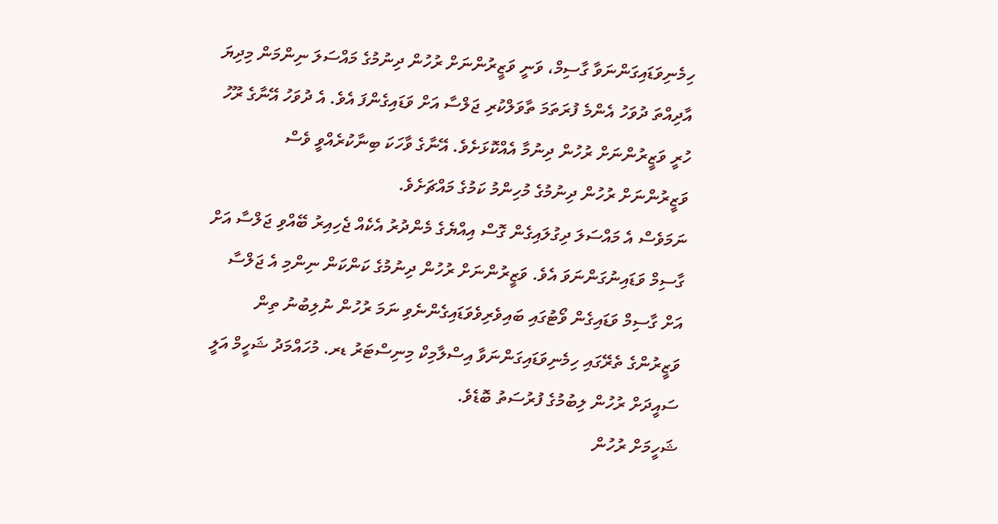ހިމެނިވަޑައިގަންނަވާ ގާސިމް، ވަނީ ވަޒީރުންނަށް ރުހުން ދިނުމުގެ މައްސަލަ ނިންމަން މިދިޔަ އާދިއްތަ ދުވަހު އެންމެ ފުރަތަމަ ތާވަލްކުރި ޖަލްސާ އަށް ވަޑައިގެންފަ އެވެ. އެ ދުވަހު އޭނާގެ ރޫހު ހުރީ ވަޒީރުންނަށް ރުހުން ދިނުމާ އެއްކޮޅަށެވެ. އޭނާގެ ވާހަކަ ބިނާކުރެއްވީ ވެސް ވަޒީރުންނަށް ރުހުން ދިނުމުގެ މުހިންމު ކަމުގެ މައްޗަށެވެ.
ނަމަވެސް އެ މައްސަލަ ދިގުލައިގެން ގޮސް އިއްޔެގެ މެންދުރު އެކެއް ޖެހިއިރު ބޭއްވި ޖަލްސާ އަށް ގާސިމް ވަޑައިނުގަންނަވަ އެވެ. ވަޒީރުންނަށް ރުހުން ދިނުމުގެ ކަންކަން ނިންމި އެ ޖަލްސާ އަށް ގާސިމް ވަޑައިގެން ވޯޓުގައި ބައިވެރިވެވަޑައިގެންނެވި ނަމަ ރުހުން ނުލިބުނު ތިން ވަޒީރުންގެ ތެރޭގައި ހިމެނިވަޑައިގަންނަވާ އިސްލާމިކް މިނިސްޓަރު ޑރ. މުހައްމަދު ޝަހީމް އަލީ ސައީދަށް ރުހުން ލިބުމުގެ ފުރުސަތު ބޮޑެވެ.
ޝަހީމަށް ރުހުން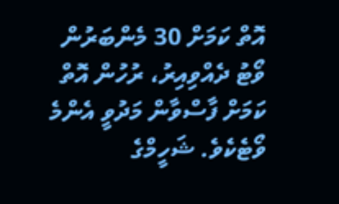އޮތް ކަމަށް 30 މެންބަރުން ވޯޓު ދެއްވިއިރު، ރުހުން އޮތް ކަމަށް ފާސްވާން މަދުވީ އެންމެ ވޯޓެކެވެ. ޝަހީމްގެ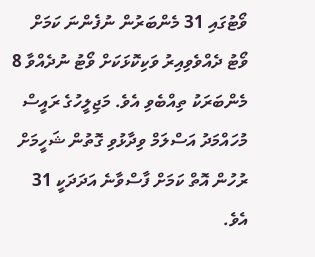ވޯޓުގައި 31 މެންބަރުން ނުފެންނަ ކަމަށް ވޯޓު ދެއްވެވިއިރު ވަކިކޮޅަކަށް ވޯޓު ނުދެއްވާ 8 މެންބަރަކު ތިއްބެވި އެވެ. މަޖިލީހުގެ ރައީސް މުހައްމަދު އަސްލަމް ވިދާޅުވި ގޮތުން ޝަހީމަށް ރުހުން އޮތް ކަމަށް ފާސްވާނެ އަދަދަކީ 31 އެވެ.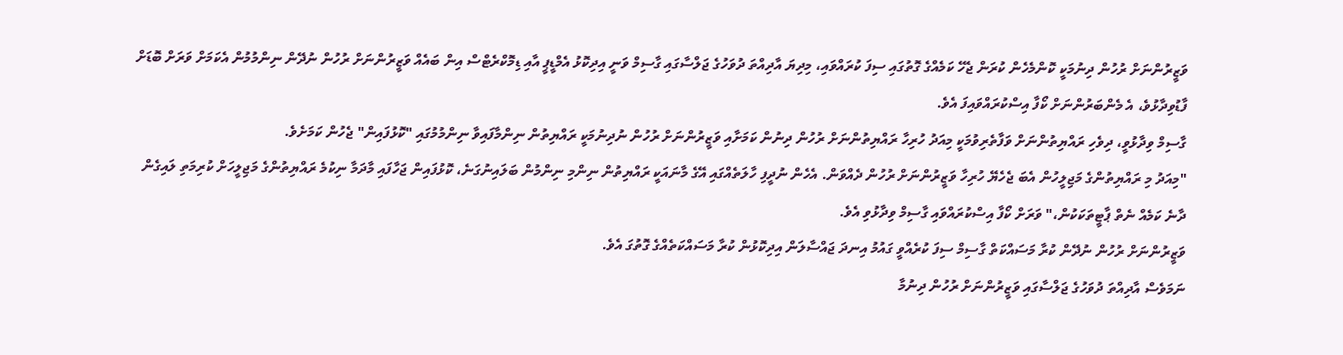ވަޒީރުންނަށް ރުހުން ދިނުމަކީ ކޮންމެހެން ކުރަން ޖެހޭ ކަމެއްގެ ގޮތުގައި ސިފަ ކުރައްވައި، މިދިޔަ އާދިއްތަ ދުވަހުގެ ޖަލްސާގައި ގާސިމް ވަނީ އިދިކޮޅު އެމްޑީޕީ އާއި ޑިމޮކްރެޓްސް އިން ބައެއް ވަޒީރުންނަށް ރުހުން ނުދޭން ނިންމުމުން އެކަމަށް ވަރަށް ބޮޑަށް ފާޑުވިދާޅުވެ، އެ މެންބަރުންނަށް ކޯފާ އިސްކުރައްވައިފަ އެވެ.
ގާސިމް ވިދާޅުވީ، ދިވެހި ރައްޔިތުންނަށް ވަފާތެރިވުމަކީ މިއަދު ހުރިހާ ރައްޔިތުންނަށް ރުހުން ދިނުން ކަމަށާއި ވަޒީރުންނަށް ރުހުން ނުދިނުމަކީ ރައްޔިތުން ނިންމާފައިވާ ނިންމުމުގައި "ކޮޅުފައިން" ޖެހުން ކަމަށެވެ.
"މިއަދު މި ރައްޔިތުންގެ މަޖިލީހުން އެބަ ޖެހެޔޭ ހުރިހާ ވަޒީރުންނަށް ރުހުން ދެއްވަން. އެހެން ނުދީފި ހާލަތެއްގައި އޭގެ މާނައަކީ ރައްޔިތުން ނިންމި ނިންމުން ބަލައިނުގަނެ، ކޮޅުފައިން ޖަހާފައި މާދަމާ ނިކުމެ ރައްޔިތުންގެ މަޖިލީހަށް ކުރިމަތި ލައިގެން ދާނެ ކަމެއް ނެތް ޕާޓީތަކަކުން،" ވަރަށް ކޯފާ އިސްކުރައްވައި ގާސިމް ވިދާޅުވި އެވެ.
ވަޒީރުންނަށް ރުހުން ނުދޭން ކުރާ މަސައްކަތް ގާސިމް ސިފަ ކުރެއްވީ ގައުމު އިނދަ ޖައްސާލަން އިދިކޮޅުން ކުރާ މަސައްކަތެއްގެ ގޮތުގަ އެވެ.
ނަމަވެސް އާދިއްތަ ދުވަހުގެ ޖަލްސާގައި ވަޒީރުންނަށް ރުހުން ދިނުމާ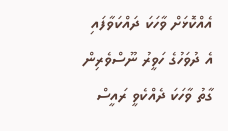އެއްކޮޅަށް ވާހަކަ ދައްކަވާފައި އެ ދުވަހުގެ ހަވީރު ނޫސްވެރިން ގާތު ވާހަކަ ދެއްކެވީ ރައީސް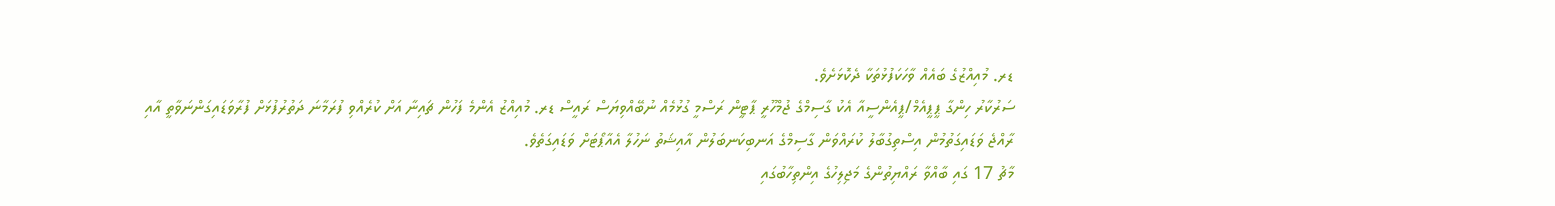ޑރ. މުއިއްޒުގެ ބައެއް ވާހަކަފުޅުތަކާ ދެކޮޅަށެވެ.
ސަރުކާރު ހިންގާ ޕީޕީއެމް/ޕީއެންސީއާ އެކު ގާސިމްގެ ޖުމްހޫރީ ޕާޓީން ރަސްމީ ގުޅުމެއް ނުބޭއްވިޔަސް ރައީސް ޑރ. މުއިއްޒު އެންމެ ފަހުން ޗައިނާ އަށް ކުރެއްވި ފުރަމާނަ ދަތުރުފުޅަށް ފުރާވަޑައިގަންނަވާތީ އާއި ރާއްޖެ ވަޑައިގަތުމުން އިސްތިގުބާލު ކުރައްވަން ގާސިމްގެ އަނބިކަނބަލުން އާއިޝަތު ނަހުލާ އެއާޕޯޓަށް ވަޑައިގަތެވެ.
މާޗު 17 ގައި ބާއްވާ ރައްޔިތުންގެ މަޖިލިހުގެ އިންތިހާބުގައި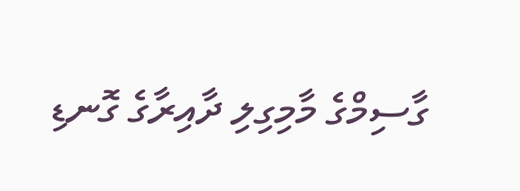ގާސިމްގެ މާމިގިލި ދާއިރާގެ ގޮނޑި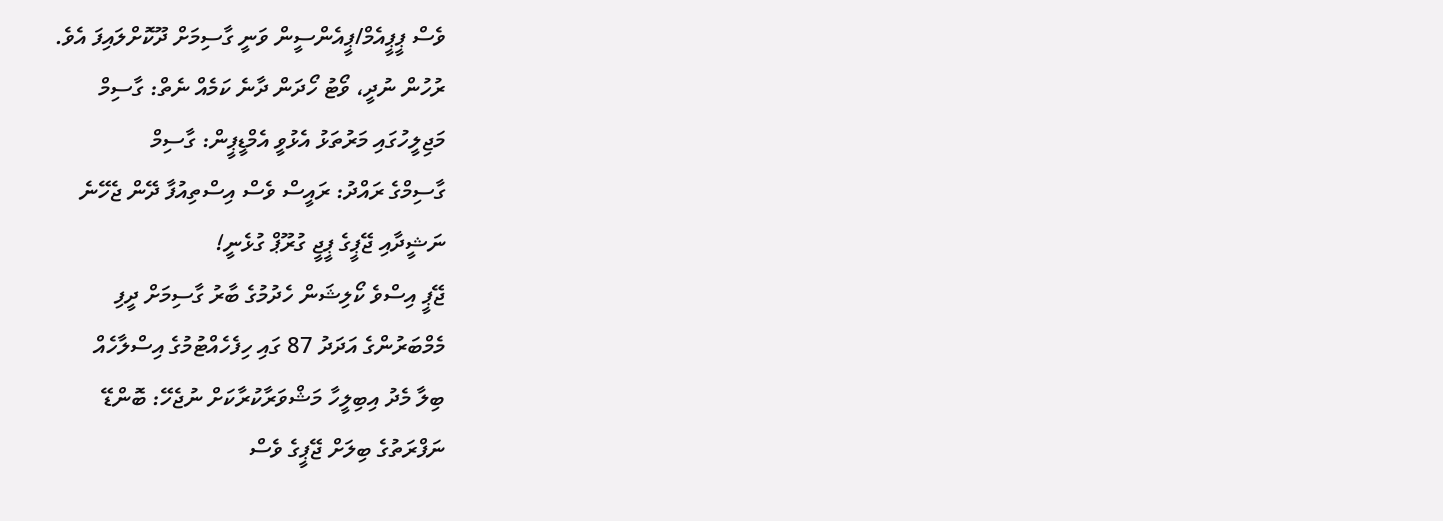ވެސް ޕީޕީއެމް/ޕީއެންސީން ވަނީ ގާސިމަށް ދޫކޮށްލައިފަ އެވެ.
ރުހުން ނުދީ، ވޯޓު ހޯދަން ދާނެ ކަމެއް ނެތް: ގާސިމް
މަޖިލީހުގައި މަރުތަޅު އެޅުވީ އެމްޑީޕީން: ގާސިމް
ގާސިމްގެ ރައްދު: ރައީސް ވެސް އިސްތިއުފާ ދޭން ޖެހޭނެ
ނަޝީދާއި ޖޭޕީގެ ޕީޖީ ގުރޫޕް ގުޅެނީ!
ޖޭޕީ އިސްވެ ކޯލިޝަން ހެދުމުގެ ބާރު ގާސިމަށް ދީފި
މެމްބަރުންގެ އަދަދު 87 ގައި ހިފެހެއްޓުމުގެ އިސްލާހެއް
ބިލާ މެދު އިބިލީހާ މަޝްވަރާކުރާކަށް ނުޖެހޭ: ބޮންޑޭ
ނަފްރަތުގެ ބިލަށް ޖޭޕީގެ ވެސް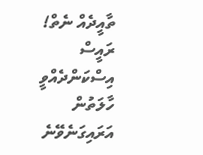ތާއީދެއް ނެތް!
ރައީސް އިސްކަންދެއްވީ ހާލަތުން އަރައިގަނެވޭނެ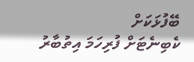ބޭފުޅަކަށް
ކެބިނެޓަށް ފުރިހަމަ އިތުބާރު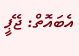އެބައޮތް: ޖޭޕީ